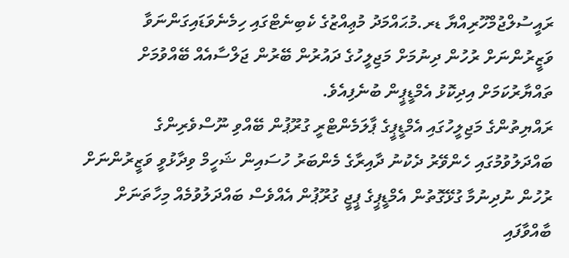ރައީސުލްޖުމްހޫރިއްޔާ ޑރ.މުޙައްމަދު މުޢިއްޒުގެ ކެބިނެޓްގައި ހިމެނެވަޑައިގަންނަވާ ވަޒީރުންނަށް ރުހުން ދިނުމަށް މަޖިލީހުގެ ދައުރުން ބޭރުން ޖަލްސާއެއް ބޭއްވުމަށް ތައްޔާރުކަމަށް އިދިކޮޅު އެމްޑީޕީން ބުނެފިއެވެ.
ރައްޔިތުންގެ މަޖިލީހުގައި އެމްޑީޕީގެ ޕާލަމެންޓްރީ ގުރޫޕުން ބޭއްވި ނޫސްވެރިންގެ ބައްދަލުވުމުގައި ހެންވޭރު ދެކުނު ދާއިރާގެ މެންބަރު ހުސައިން ޝަހީމް ވިދާޅުވީ ވަޒީރުންނަށް ރުހުން ނުދިނުމާ ގުޅޭގޮތުން އެމްޑީޕީގެ ޕީޖީ ގުރޫޕުން އެއްވެސް ބައްދަލުވުމެއް މިހާތަނަށް ބާއްވާފައި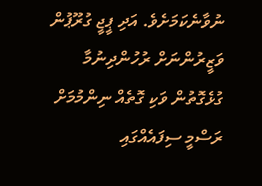ނުވާނެކަމަށެވެ. އަދި ޕީޖީ ގުރޫޕުން ވަޒީރުންނަށް ރުހުންދިނުމާ ގުޅެގޮތުން ވަކި ގޮތެއް ނިންމުމަށް ރަސްމީ ސިފައެއްގައި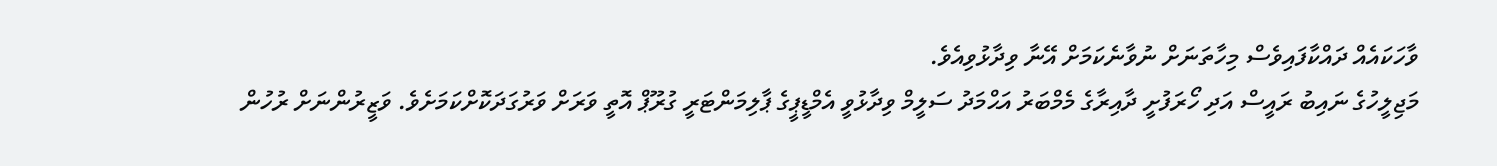ވާހަކައެއް ދައްކާފައިވެސް މިހާތަނަށް ނުވާނެކަމަށް އޭނާ ވިދާޅުވިއެވެ.
މަޖިލީހުގެ ނައިބު ރައީސް އަދި ހޯރަފުށީ ދާއިރާގެ މެމްބަރު އަޙްމަދު ސަލީމް ވިދާޅުވީ އެމްޑީޕީގެ ޕާލިމަންޓަރީ ގުރޫޕް އޮތީ ވަރަށް ވަރުގަދަކޮށްކަމަށެވެ. ވަޒީރުންނަށް ރުހުން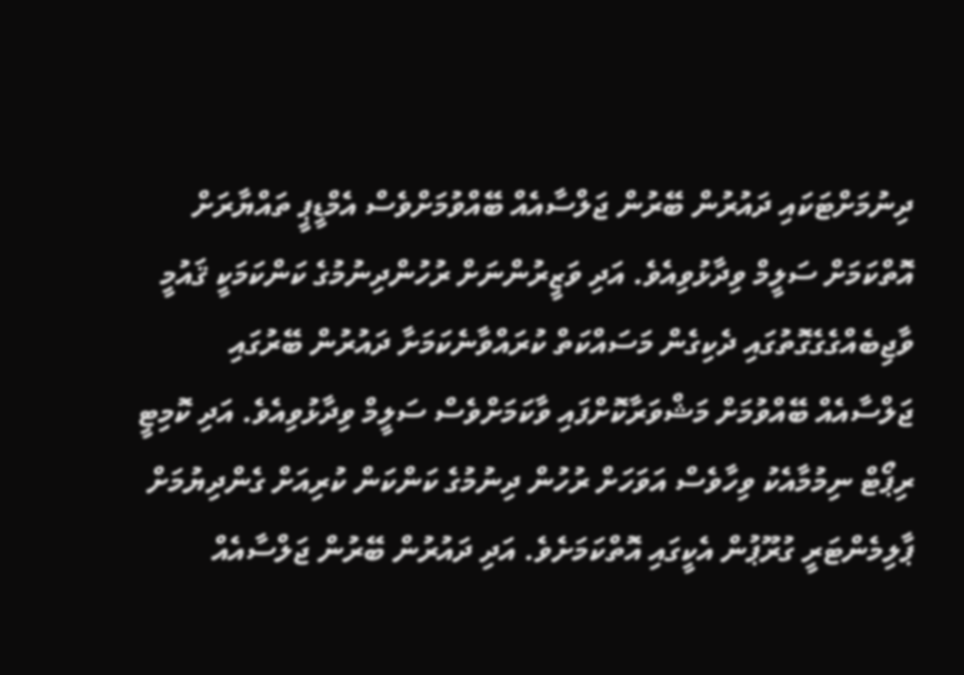ދިނުމަށްޓަކައި ދައުރުން ބޭރުން ޖަލްސާއެއް ބޭއްވުމަށްވެސް އެމްޑީޕީ ތައްޔާރަށް އޮތްކަމަށް ސަލީމް ވިދާޅުވިއެވެ. އަދި ވަޒީރުންނަށް ރުހުންދިނުމުގެ ކަންކަމަކީ ޤައުމީ ވާޖިބެއްގެގެގޮތުގައި ދެކިގެން މަސައްކަތް ކުރައްވާނެކަމަށާ ދައުރުން ބޭރުގައި ޖަލްސާއެއް ބޭއްވުމަށް މަޝްވަރާކޮށްފައި ވާކަމަށްވެސް ސަލީމް ވިދާޅުވިއެވެ. އަދި ކޮމިޓީ ރިޕޯޓް ނިމުމާއެކު ވިހާވެސް އަވަހަށް ރުހުން ދިނުމުގެ ކަންކަން ކުރިއަށް ގެންދިޔުމަށް ޕާލިމެންޓަރީ ގުރޫޕުން އެކީގައި އޮތްކަމަށެވެ. އަދި ދައުރުން ބޭރުން ޖަލްސާއެއް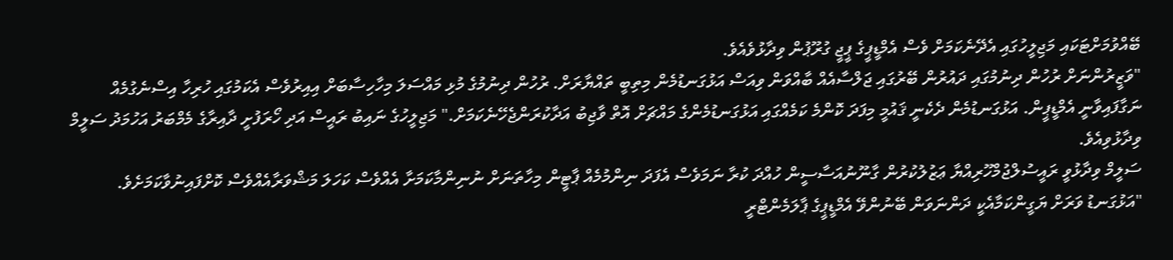ބޭއްވުމަށްޓަކައި މަޖިލީހުގައި އެދޭނެކަމަށް ވެސް އެމްޑީޕީގެ ޕީޖީ ގުރޫޕުން ވިދާޅުވެއެވެ.
"ވަޒީރުންނަށް ރުހުން ދިނުމުގައި ދައުރުން ބޭރުގައި ޖަލްސާއެއް ބާއްވަން ވިއަސް އަޅުގަނޑުމެން މިތިބީ ތައްޔާރަށް. ރުހުން ދިނުމުގެ މުޅި މައްސަލަ މިހާހިސާބަށް އިއިރުވެސް އެކަމުގައި ހުރިހާ އިސްނެގުމެއް ނަގާފައިވާނީ އެމްޑީޕީން. އަޅުގަނޑުމެން ދެކެނީ ޤައުމީ މިފަދަ ކޮންމެ ކަމެއްގައި އަޅުގަނޑުމެންގެ މައްޗަށް އޮތް ވާޖިބު އަދާކުރަންޖެހޭނެކަމަށް." މަޖިލީހުގެ ނައިބު ރައީސް އަދި ހޯރަފުށީ ދާއިރާގެ މެމްބަރު އަހުމަދު ސަލީމް ވިދާޅުވިއެވެ.
ސަލީމް ވިދާޅުވީ ރައީސުލްޖުމްހޫރިއްޔާ ޢަޒުލުކުރުން ގާނޫނުއަސާސީން ހުއްދަ ކުރާ ނަމަވެސް އެފަދަ ނިންމުމެއް ޕާޓީން މިހާތަނަށް ނުނިންމާކަމަށާ އެއްވެސް ކަހަލަ މަޝްވަރާއެއްވެސް ކޮށްފައިނުވާކަމަށެވެ.
"އަޅުގަނޑު ވަރަށް ޔަގީންކަމާއެކީ ދަންނަވަން ބޭނުންވޭ އެމްޑީޕީގެ ޕާލަމެންޓްރީ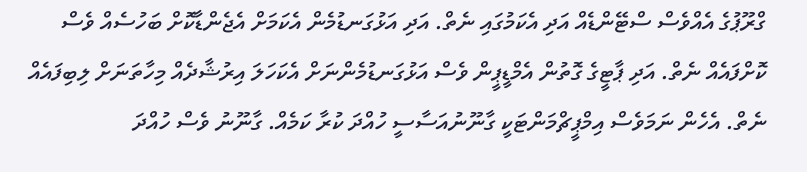ގްރޫޕުގެ އެއްވެސް ސްޓޭންޑެއް އަދި އެކަމުގައި ނެތް. އަދި އަޅުގަނޑުމެން އެކަމަށް އެޖެންޑާކޮށް ބަހުސެއް ވެސް ކޮށްފައެއް ނެތް. އަދި ޕާޓީގެ ގޮތުން އެމްޑީޕީން ވެސް އަޅުގަނޑުމެންނަށް އެކަހަލަ އިރުޝާދެއް މިހާތަނަށް ލިބިފައެއް ނެތް. އެހެން ނަމަވެސް އިމްޕީޗްމަންޓަކީ ގާނޫނުއަސާސީ ހުއްދަ ކުރާ ކަމެއް. ގާނޫނު ވެސް ހުއްދަ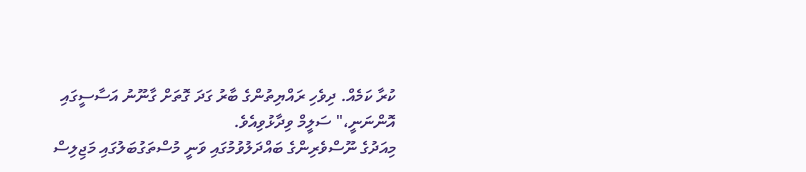ކުރާ ކަމެއް. ދިވެހި ރައްޔިތުންގެ ބާރު ގަދަ ގޮތަށް ގާނޫނު އަސާސީގައި އޮންނަނީ،" ސަލީމް ވިދާޅުވިއެވެ.
މިއަދުގެ ނޫސްވެރިންގެ ބައްދަލުވުމުގައި ވަނީ މުސްތަގުބަލުގައި މަޖިލިސް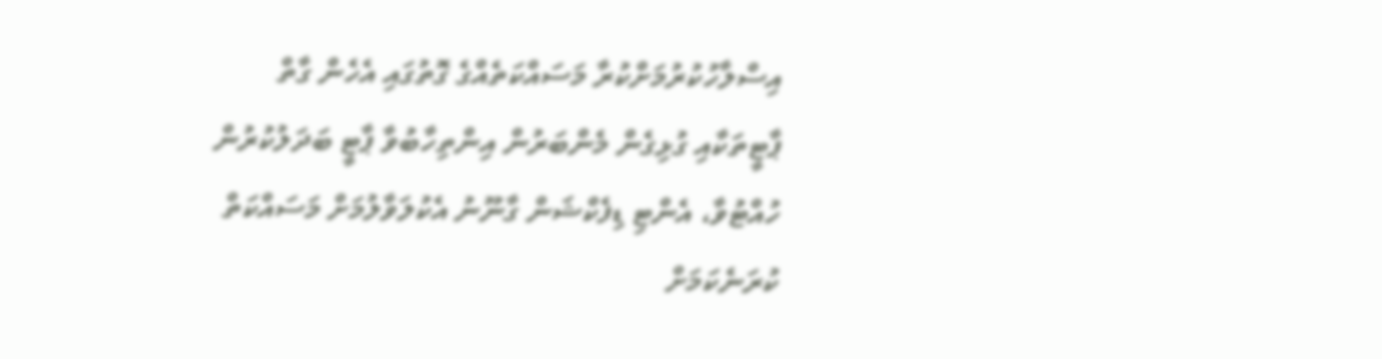އިސްލާހުކުރުމަށްކުރާ މަސައްކަތެއްގެ ގޮތުގައި އެހެން ގާތް ޕާޓީތަކާއި ގުޅިގެން މެންބަރުން އިންތިހާބުވާ ޕާޓީ ބަދަލުކުރުން ހުއްޓުވާ، އެންޓި ޑިފެކްޝަން ގާނޫނު އެކުލަވާލުމަށް މަސައްކަތް ކުރަނެކަމަށް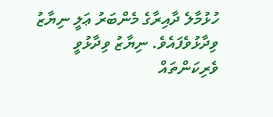ހުޅުމާލެ ދާއިރާގެ މެންބަރު ޢަލީ ނިޔާޒު ވިދާޅުވެފައެވެ. ނިޔާޒު ވިދާޅުވީ ވެރިކަންތައް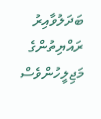ބަދަލުވާއިރު ރައްޔިތުންގެ މަޖިލީހުންވެސް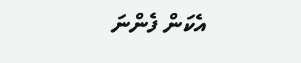އެކަން ފެންނަ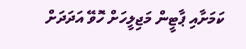ކަމަށާއި ޕާޓީން މަޖިލީހަށް ހޮވޭ އަދަދަށް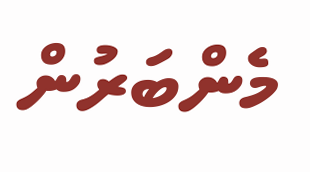މެންބަރުން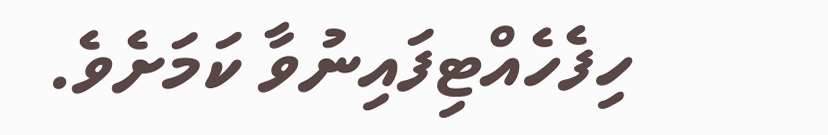ހިފެހެއްޓިފައިނުވާ ކަމަށެވެ.